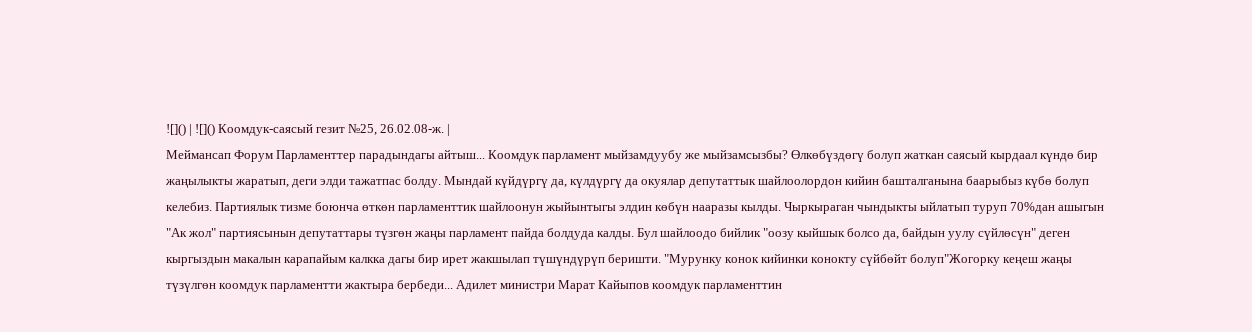![]() | ![]() Коомдук-саясый гезит №25, 26.02.08-ж. |
Меймансап Форум Парламенттер парадындагы айтыш... Коомдук парламент мыйзамдуубу же мыйзамсызбы? Өлкөбүздөгү болуп жаткан саясый кырдаал күндө бир жаңылыкты жаратып, деги элди тажатпас болду. Мындай күйдүргү да, күлдүргү да окуялар депутаттык шайлоолордон кийин башталганына баарыбыз күбө болуп келебиз. Партиялык тизме боюнча өткөн парламенттик шайлоонун жыйынтыгы элдин көбүн нааразы кылды. Чыркыраган чындыкты ыйлатып туруп 70%дан ашыгын "Ак жол" партиясынын депутаттары түзгөн жаңы парламент пайда болдуда калды. Бул шайлоодо бийлик "оозу кыйшык болсо да, байдын уулу сүйлөсүн" деген кыргыздын макалын карапайым калкка дагы бир ирет жакшылап түшүндүрүп беришти. "Мурунку конок кийинки конокту сүйбөйт болуп"Жогорку кеңеш жаңы түзүлгөн коомдук парламентти жактыра бербеди... Адилет министри Марат Кайыпов коомдук парламенттин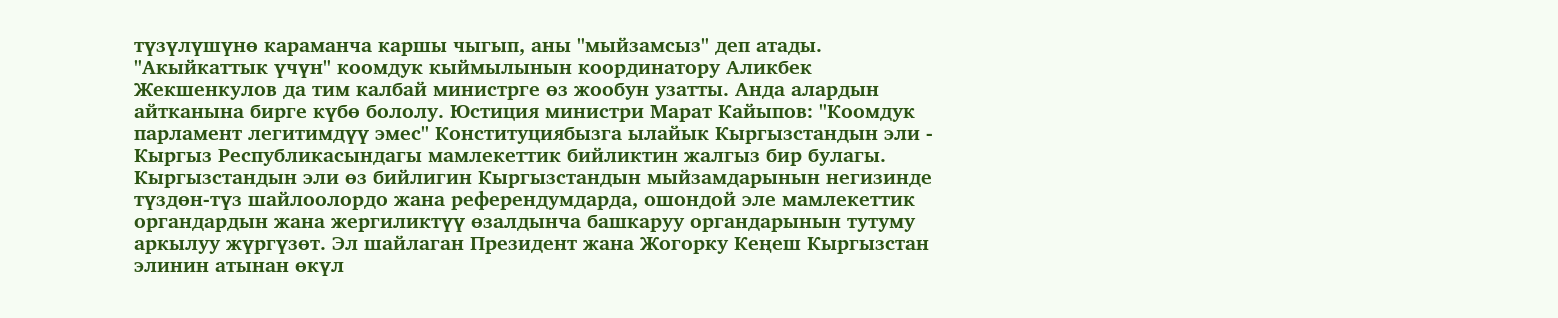түзүлүшүнө караманча каршы чыгып, аны "мыйзамсыз" деп атады. "Акыйкаттык үчүн" коомдук кыймылынын координатору Аликбек Жекшенкулов да тим калбай министрге өз жообун узатты. Анда алардын айтканына бирге күбө бололу. Юстиция министри Марат Кайыпов: "Коомдук парламент легитимдүү эмес" Конституциябызга ылайык Кыргызстандын эли - Кыргыз Республикасындагы мамлекеттик бийликтин жалгыз бир булагы. Кыргызстандын эли өз бийлигин Кыргызстандын мыйзамдарынын негизинде түздөн-түз шайлоолордо жана референдумдарда, ошондой эле мамлекеттик органдардын жана жергиликтүү өзалдынча башкаруу органдарынын тутуму аркылуу жүргүзөт. Эл шайлаган Президент жана Жогорку Кеңеш Кыргызстан элинин атынан өкүл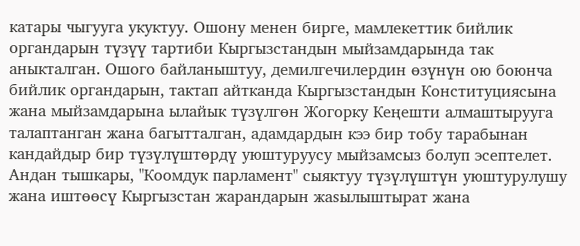катары чыгууга укуктуу. Ошону менен бирге, мамлекеттик бийлик органдарын түзүү тартиби Кыргызстандын мыйзамдарында так аныкталган. Ошого байланыштуу, демилгечилердин өзүнүн ою боюнча бийлик органдарын, тактап айтканда Кыргызстандын Конституциясына жана мыйзамдарына ылайык түзүлгөн Жогорку Кеңешти алмаштырууга талаптанган жана багытталган, адамдардын кээ бир тобу тарабынан кандайдыр бир түзүлүштөрдү уюштуруусу мыйзамсыз болуп эсептелет. Андан тышкары, "Коомдук парламент" сыяктуу түзүлүштүн уюштурулушу жана иштөөсү Кыргызстан жарандарын жаѕылыштырат жана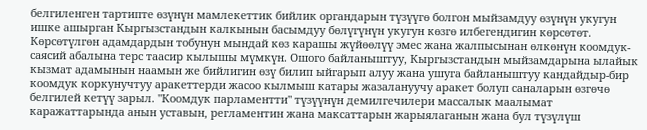белгиленген тартипте өзүнүн мамлекеттик бийлик органдарын түзүүгө болгон мыйзамдуу өзүнүн укугун ишке ашырган Кыргызстандын калкынын басымдуу бөлүгүнүн укугун көзгө илбегендигин көрсөтөт. Көрсөтүлгөн адамдардын тобунун мындай көз карашы жүйөөлүү эмес жана жалпысынан өлкөнүн коомдук-саясий абалына терс таасир кылышы мүмкүн. Ошого байланыштуу, Кыргызстандын мыйзамдарына ылайык кызмат адамынын наамын же бийлигин өзү билип ыйгарып алуу жана ушуга байланыштуу кандайдыр-бир коомдук коркунучтуу аракеттерди жасоо кылмыш катары жазалануучу аракет болуп саналарын өзгөчө белгилей кетүү зарыл. "Коомдук парламентти" түзүүнүн демилгечилери массалык маалымат каражаттарында анын уставын, регламентин жана максаттарын жарыялаганын жана бул түзүлүш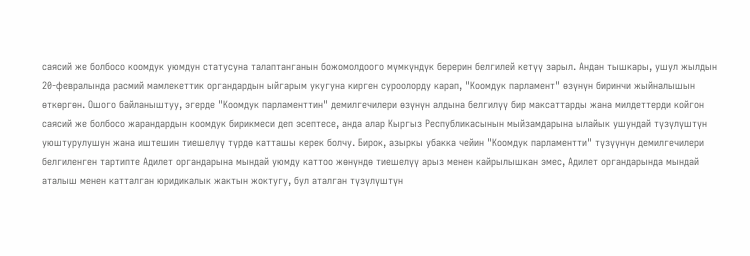саясий же болбосо коомдук уюмдун статусуна талаптанганын божомолдоого мүмкүндүк берерин белгилей кетүү зарыл. Андан тышкары, ушул жылдын 20-февралында расмий мамлекеттик органдардын ыйгарым укугуна кирген суроолорду карап, "Коомдук парламент" өзүнүн биринчи жыйналышын өткөргөн. Ошого байланыштуу, эгерде "Коомдук парламенттин" демилгечилери өзүнүн алдына белгилүү бир максаттарды жана милдеттерди койгон саясий же болбосо жарандардын коомдук бирикмеси деп эсептесе, анда алар Кыргыз Республикасынын мыйзамдарына ылайык ушундай түзүлүштүн уюштурулушун жана иштешин тиешелүү түрдө катташы керек болчу. Бирок, азыркы убакка чейин "Коомдук парламентти" түзүүнүн демилгечилери белгиленген тартипте Адилет органдарына мындай уюмду каттоо жөнүндө тиешелүү арыз менен кайрылышкан эмес, Адилет органдарында мындай аталыш менен катталган юридикалык жактын жоктугу, бул аталган түзүлүштүн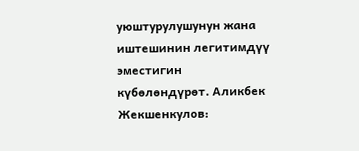уюштурулушунун жана иштешинин легитимдүү эместигин күбөлөндүрөт. Аликбек Жекшенкулов: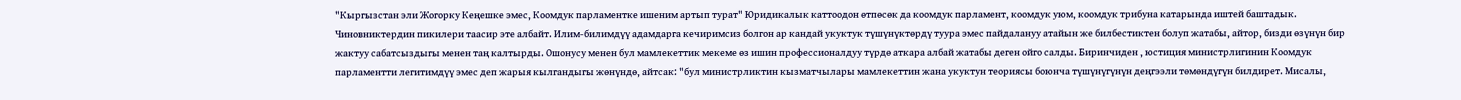"Кыргызстан эли Жогорку Кеңешке эмес, Коомдук парламентке ишеним артып турат" Юридикалык каттоодон өтпөсөк да коомдук парламент, коомдук уюм, коомдук трибуна катарында иштей баштадык. Чиновниктердин пикилери таасир эте албайт. Илим-билимдүү адамдарга кечиримсиз болгон ар кандай укуктук түшүнүктөрдү туура эмес пайдалануу атайын же билбестиктен болуп жатабы, айтор, бизди өзүнүн бир жактуу сабатсыздыгы менен таң калтырды. Ошонусу менен бул мамлекеттик мекеме өз ишин профессионалдуу түрдө аткара албай жатабы деген ойго салды. Биринчиден , юстиция министрлигинин Коомдук парламентти легитимдүү эмес деп жарыя кылгандыгы жөнүндө, айтсак: "бул министрликтин кызматчылары мамлекеттин жана укуктун теориясы боюнча түшүнүгүнүн деңгээли төмөндүгүн билдирет. Мисалы,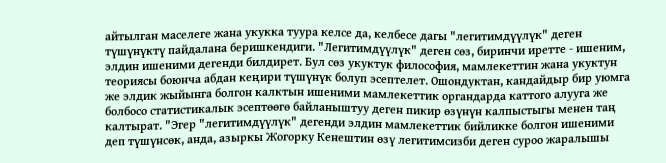айтылган маселеге жана укукка туура келсе да, келбесе дагы "легитимдүүлүк" деген түшүнүктү пайдалана беришкендиги. "Легитимдүүлүк" деген сөз, биринчи иретте - ишеним, элдин ишеними дегенди билдирет. Бул сөз укуктук философия, мамлекеттин жана укуктун теориясы боюнча абдан кеңири түшүнүк болуп эсептелет. Ошондуктан, кандайдыр бир уюмга же элдик жыйынга болгон калктын ишеними мамлекеттик органдарда каттого алууга же болбосо статистикалык эсептөөгө байланыштуу деген пикир өзүнүн калпыстыгы менен таң калтырат. "Эгер "легитимдүүлүк" дегенди элдин мамлекеттик бийликке болгон ишеними деп түшүнсөк, анда, азыркы Жогорку Кенештин өзү легитимсизби деген суроо жаралышы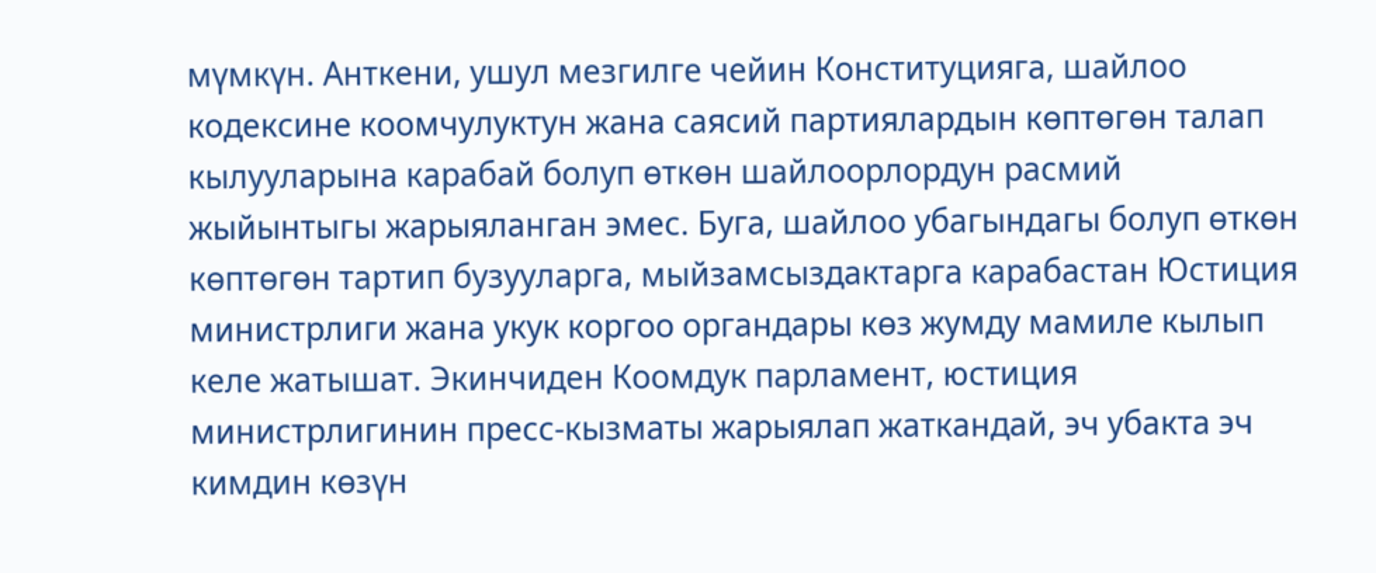мүмкүн. Анткени, ушул мезгилге чейин Конституцияга, шайлоо кодексине коомчулуктун жана саясий партиялардын көптөгөн талап кылууларына карабай болуп өткөн шайлоорлордун расмий жыйынтыгы жарыяланган эмес. Буга, шайлоо убагындагы болуп өткөн көптөгөн тартип бузууларга, мыйзамсыздактарга карабастан Юстиция министрлиги жана укук коргоо органдары көз жумду мамиле кылып келе жатышат. Экинчиден Коомдук парламент, юстиция министрлигинин пресс-кызматы жарыялап жаткандай, эч убакта эч кимдин көзүн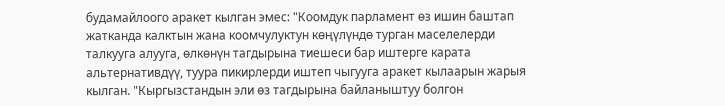будамайлоого аракет кылган эмес: "Коомдук парламент өз ишин баштап жатканда калктын жана коомчулуктун көңүлүндө турган маселелерди талкууга алууга, өлкөнүн тагдырына тиешеси бар иштерге карата альтернативдүү, туура пикирлерди иштеп чыгууга аракет кылаарын жарыя кылган. "Кыргызстандын эли өз тагдырына байланыштуу болгон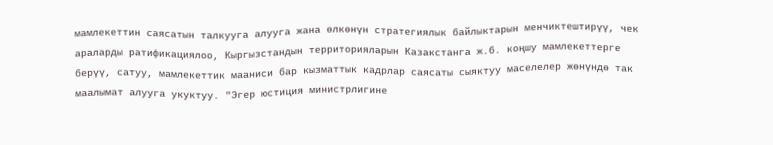мамлекеттин саясатын талкууга алууга жана өлкөнүн стратегиялык байлыктарын менчиктештирүү, чек араларды ратификациялоо, Кыргызстандын территорияларын Казакстанга ж.б. коңшу мамлекеттерге берүү, сатуу, мамлекеттик мааниси бар кызматтык кадрлар саясаты сыяктуу маселелер жөнүндө так маалымат алууга укуктуу. "Эгер юстиция министрлигине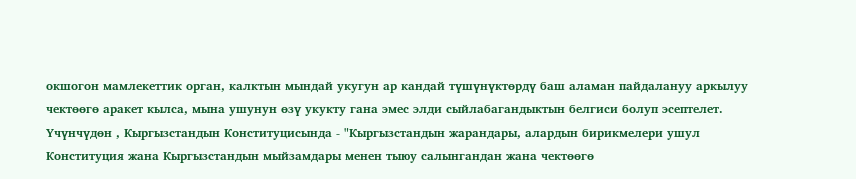окшогон мамлекеттик орган, калктын мындай укугун ар кандай түшүнүктөрдү баш аламан пайдалануу аркылуу чектөөгө аракет кылса, мына ушунун өзү укукту гана эмес элди сыйлабагандыктын белгиси болуп эсептелет. Үчүнчүдөн , Кыргызстандын Конституцисында - "Кыргызстандын жарандары, алардын бирикмелери ушул Конституция жана Кыргызстандын мыйзамдары менен тыюу салынгандан жана чектөөгө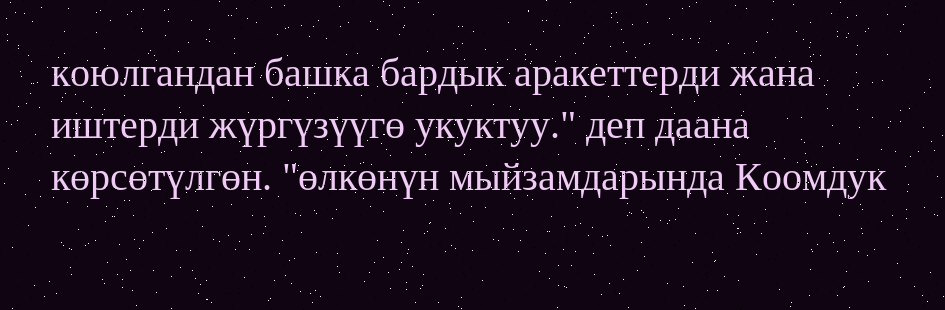коюлгандан башка бардык аракеттерди жана иштерди жүргүзүүгө укуктуу." деп даана көрсөтүлгөн. "өлкөнүн мыйзамдарында Коомдук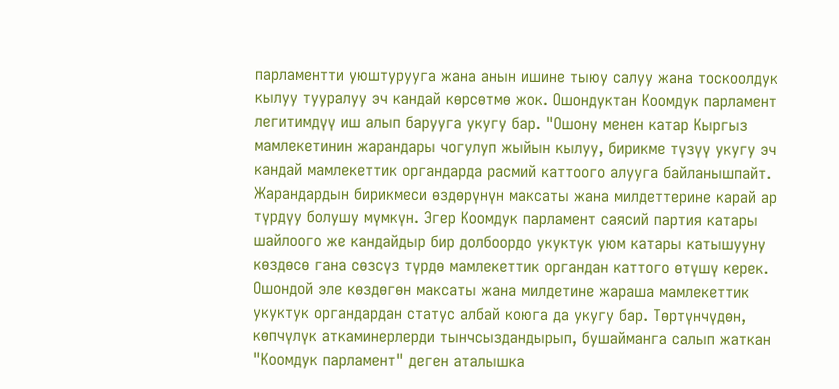парламентти уюштурууга жана анын ишине тыюу салуу жана тоскоолдук кылуу тууралуу эч кандай көрсөтмө жок. Ошондуктан Коомдук парламент легитимдүү иш алып барууга укугу бар. "Ошону менен катар Кыргыз мамлекетинин жарандары чогулуп жыйын кылуу, бирикме түзүү укугу эч кандай мамлекеттик органдарда расмий каттоого алууга байланышпайт. Жарандардын бирикмеси өздөрүнүн максаты жана милдеттерине карай ар түрдүу болушу мүмкүн. Эгер Коомдук парламент саясий партия катары шайлоого же кандайдыр бир долбоордо укуктук уюм катары катышууну көздөсө гана сөзсүз түрдө мамлекеттик органдан каттого өтүшү керек. Ошондой эле көздөгөн максаты жана милдетине жараша мамлекеттик укуктук органдардан статус албай коюга да укугу бар. Төртүнчүдөн, көпчүлүк аткаминерлерди тынчсыздандырып, бушайманга салып жаткан "Коомдук парламент" деген аталышка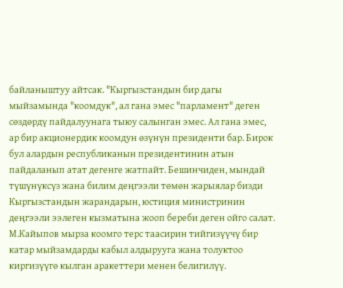байланыштуу айтсак. "Кыргызстандын бир дагы мыйзамында "коомдук", ал гана эмес "парламент" деген сөздөрдү пайдалуунага тыюу салынган эмес. Ал гана эмес, ар бир акционердик коомдун өзүнүн президенти бар. Бирок бул алардын республиканын президентинин атын пайдаланып атат дегенге жатпайт. Бешинчиден, мындай түшүнүксүз жана билим деңгээли төмөн жарыялар бизди Кыргызстандын жарандарын, юстиция министринин деңгээли ээлеген кызматына жооп береби деген ойго салат. М.Кайыпов мырза коомго терс таасирин тийгизүүчү бир катар мыйзамдарды кабыл алдырууга жана толуктоо киргизүүгө кылган аракеттери менен белигилүү.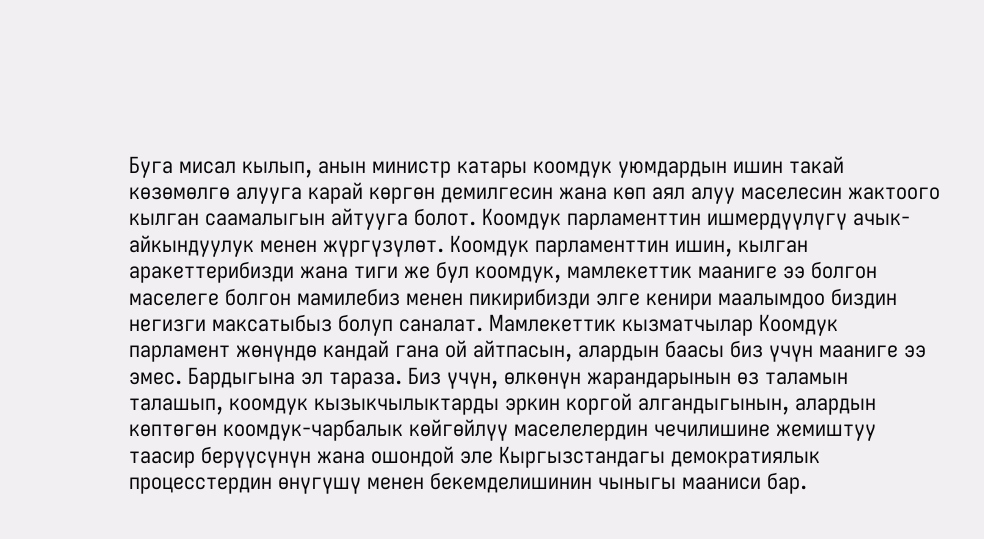Буга мисал кылып, анын министр катары коомдук уюмдардын ишин такай көзөмөлгө алууга карай көргөн демилгесин жана көп аял алуу маселесин жактоого кылган саамалыгын айтууга болот. Коомдук парламенттин ишмердүүлүгү ачык-айкындуулук менен жүргүзүлөт. Коомдук парламенттин ишин, кылган аракеттерибизди жана тиги же бул коомдук, мамлекеттик мааниге ээ болгон маселеге болгон мамилебиз менен пикирибизди элге кенири маалымдоо биздин негизги максатыбыз болуп саналат. Мамлекеттик кызматчылар Коомдук парламент жөнүндө кандай гана ой айтпасын, алардын баасы биз үчүн мааниге ээ эмес. Бардыгына эл тараза. Биз үчүн, өлкөнүн жарандарынын өз таламын талашып, коомдук кызыкчылыктарды эркин коргой алгандыгынын, алардын көптөгөн коомдук-чарбалык көйгөйлүү маселелердин чечилишине жемиштуу таасир берүүсүнүн жана ошондой эле Кыргызстандагы демократиялык процесстердин өнүгүшү менен бекемделишинин чыныгы мааниси бар.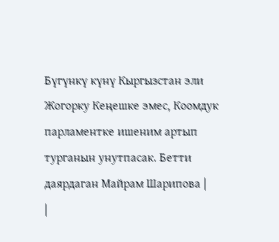Бүгүнкү күнү Кыргызстан эли Жогорку Кеңешке эмес, Коомдук парламентке ишеним артып турганын унутпасак. Бетти даярдаган Майрам Шарипова |
|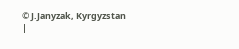© J.Janyzak, Kyrgyzstan
|